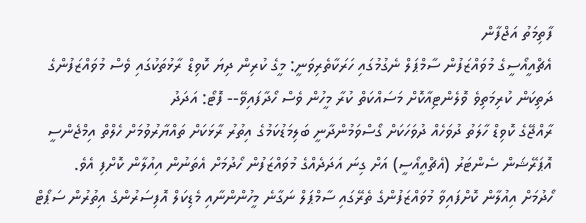ފާތިމަތު އަޖްފާން
އެޗްއީއޯސީގެ މުވައްޒަފުން ސާމްޕަލް ނެގުމުގައި ހަރަކާތެރިވަނީ: މީގެ ކުރިން ދިޔަ ކޮވިޑް ރާޅުތަކުގައި ވެސް މުވައްޒަފުންގެ ދަތިކަން ކުރިމަތިވެ ވޮލެންޓިއާކޮށް މަސައްކަތް ކުރާ މީހުން ވެސް ހޯދާފައިވޭ-- ފޮޓޯ: އަދަދު
ރާއްޖޭގެ ކޮވިޑް ހާލަތު ދުވަހެއް ދުވަހަކަށް ގޯސްވަމުންދާނީ ބަލިމަޑުކަމުގެ އިތުރު ރާޅަކަށް ތައްޔާރުވުމަށް ހެލްތް އިމްޖެންސީ އޮޕަރޭޝަން ސެންޓަރު (އެޗްއީއޯސީ) އަށް ގިނަ އަދަދެއްގެ މުވައްޒަފުން ހޯދުމަށް އެތަނުން އިއުލާން ކޮށްފި އެވެ.
ހޯދުމަށް އިއުލާން ކޮށްފައިވާ މުވައްޒަފުންގެ ތެރޭގައި ސާމްޕަލް ނަގާނެ މީހުންންނާއި މެޑިކަލް އޮފިސަރުންގެ އިތުރުން ސަޕޯޓް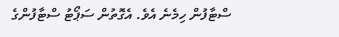ސްޓާފުން ހިމެނެ އެވެ. އެގޮތުން ސަޕޯޓު ސްޓާފުންގެ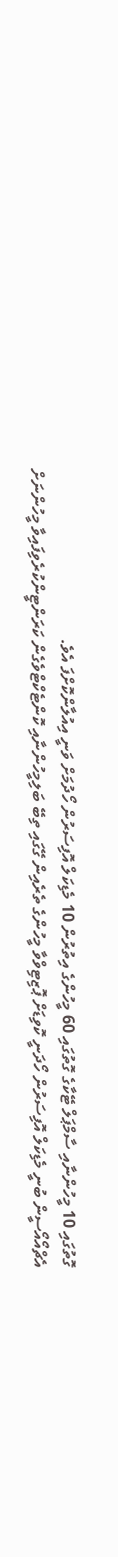ގޮތުގައި 10 މީހުންނާއި ސާމްޕަލް ޓޭކާގެ ގޮތުގައި 60 މީހުންގެ އިތުރުން 10 މެޑިކަލް އޮފިސަރުން ހޯދުމަށް ވަނީ އިއުލާންކޮށްފަ އެވެ.
އެޗްއޯއޯސީން ބުނީ މެޑިކަލް އޮފިސަރުން ހޯދަނީ ކޮވިޑަށް ޕޮޒިޓިވްވާ މީހުންގެ ތެރެއިން ގޭގައި ތިބޭ ބަލިމީހުންނާއި ކޮންޓެކްޓްވެގެން ކަރަންޓީންކުރެވިފައިވާ މީހުންނަށް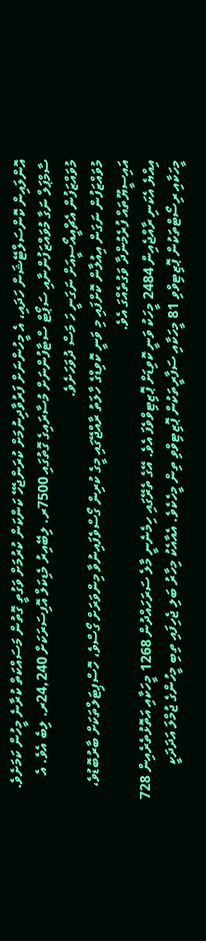އޮންލައިން ކޮންސަލްޓޭޝަން ހަދައި، އެ މީހުންނަށް ފަރުވާދިނުމަށް ކުރަންޖެހޭ ކަންކަން ކުރުމަށް ވަގުތީ ގޮތުން މަސައްކަތް ކުރާނެ މީހުން ކަމަށެވެ.
ސާމްޕަލް ނަގާ މުވައްޒަފުންނާއި ސަޕޯޓް ސްޓާފުންނަށް މުސާރައިގެ ގޮތުގައި 7500ރ. ލިބޭއިރު މެޑިކަލް އޮފިސަރަކަށް 24,240ރ. ލިބެ އެވެ. އެ މުވައްޒަފުން އެޗްއީއޯސީއަށް ނަގަނީ ހަ މަސް ދުވަހަށެވެ.
މުވައްޒަފުން ނަގަން އިއުލާން ކޮށްފައި މި ވަނީ ކޮވިޑްގެ ހާލަތު ރާއްޖޭގައި މީގެ ކުރިން ގޯސްވެފައިނުވާ މިންވަރަށް ގޯސްވެ، ހޮސްޕިޓަލްތަކަށް ބާރުބޮޑުވެ، އައިސީޔޫތައް ފުރެމުންދާ ވަގުތެއްގަ އެވެ.
އިއްޔެ އެކަނި ރާއްޖެއިން 2484 މީހަކު ވަނީ ކޮވިޑަށް ޕޮޒިޓިވްވެފަ އެވެ. އޭގެ ތެރޭގައި ހިމެނެނީ މާލެ ސަރަހައްދުން 1268 މީހަކާއި އަތޮޅުތެރެއިން 728 މީހަކާއި ރިސޯޓްތަކުން ޕޮޒިޓިވްވި 81 މީހަކާއި ސަފާރީތަކުން ޕޮޒިޓިވްވި ތިން މީހެކެވެ. އެއާއެކު މިހާރު ބަލި ޖެހިފައި ތިބި މީހުންގެ ޖުމްލަ އަދަދަކީ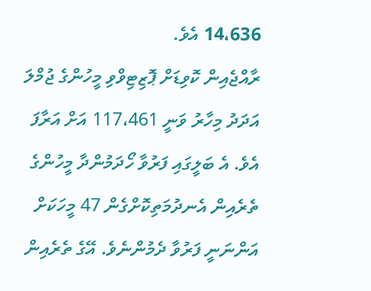14،636 އެވެ.
ރާއްޖެއިން ކޮވިޑަށް ޕޮޒިޓިވްވި މީހުންގެ ޖުމްލަ އަދަދު މިހާރު ވަނީ 117،461 އަށް އަރާފަ އެވެ. އެ ބަލީގައި ފަރުވާ ހޯދަމުންދާ މީހުންގެ ތެރެއިން އެނދުމަތިކޮށްގެން 47 މީހަކަށް އަންނަނީ ފަރުވާ ދެމުންނެވެ. އޭގެ ތެރެއިން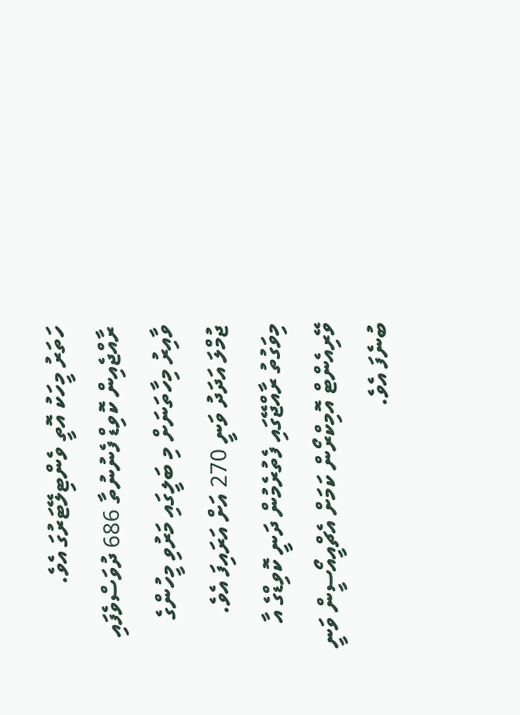ހަތަރު މީހަކު އޮތީ ވެންޓިލޭޓަރުގަ އެވެ.
ރާއްޖެއިން ކޮވިޑް ފެނުނުތާ 686 ދުވަސްވެފައި ވާއިރު މިހާތަނަށް މި ބަލީގައި މަރުވި މީހުންގެ ޖުމްލަ އަދަދު ވަނީ 270 އަށް އަރައިފަ އެވެ. މިވަގުތު ރާއްޖޭގައި ފެތުރެމުން ދަނީ ކޮވިޑްގެ އާ ވޭރިއެންޓް އޮމިކްރޯން ކަމަށް އެޗްއީއޯސީން ވަނީ ބުނެފަ އެވެ.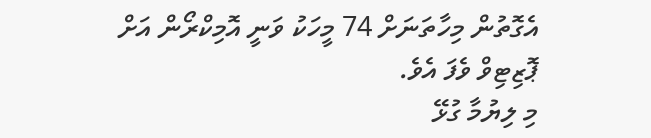އެގޮތުން މިހާތަނަށް 74 މީހަކު ވަނީ އޮމިކްރޯން އަށް ޕޮޒިޓިވް ވެފަ އެވެ.
މި ލިޔުމާ ގުޅޭ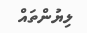ލިޔުންތައް